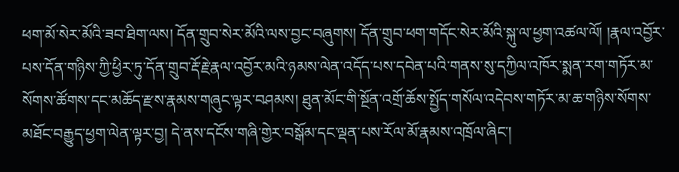ཕག་མོ་སེར་མོའི་ཟབ་ཐིག་ལས། དོན་གྲུབ་སེར་མོའི་ལས་བྱང་བཞུགས། དོན་གྲུབ་ཕག་གདོང་སེར་མོའི་སྐུ་ལ་ཕྱག་འཚལ་ལོ། །རྣལ་འབྱོར་པས་དོན་གཉིས་ཀྱི་ཕྱིར་ཏུ་དོན་གྲུབ་རྡོ་རྗེ་རྣལ་འབྱོར་མའི་ཉམས་ལེན་འདོད་པས་དབེན་པའི་གནས་སུ་དཀྱིལ་འཁོར་སྨན་རག་གཏོར་མ་སོགས་ཚོགས་དང་མཆོད་རྫས་རྣམས་གཞུང་ལྟར་བཤམས། ཐུན་མོང་གི་སྔོན་འགྲོ་ཆོས་སྤྱོད་གསོལ་འདེབས་གཏོར་མ་ཆ་གཉིས་སོགས་མཐོང་བརྒྱུད་ཕྱག་ལེན་ལྟར་བྱ། དེ་ནས་དངོས་གཞི་གྱེར་བསྒོམ་དང་ལྡན་པས་རོལ་མོ་རྣམས་འཁྲོལ་ཞིང་།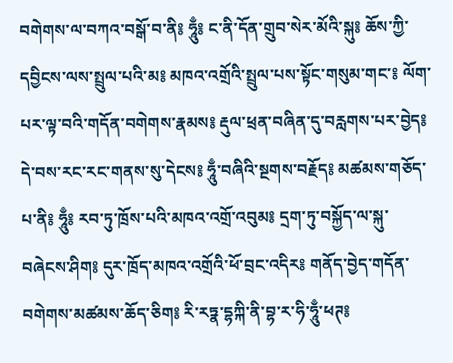བགེགས་ལ་བཀའ་བསྒོ་བ་ནི༔ ཧཱུྃ༔ ང་ནི་དོན་གྲུབ་སེར་མོའི་སྐུ༔ ཆོས་ཀྱི་དབྱིངས་ལས་སྤྲུལ་པའི་མ༔ མཁའ་འགྲོའི་སྤྲུལ་པས་སྟོང་གསུམ་གང་༔ ལོག་པར་ལྟ་བའི་གདོན་བགེགས་རྣམས༔ རྡུལ་ཕྲན་བཞིན་དུ་བརླགས་པར་བྱེད༔ དེ་བས་རང་རང་གནས་སུ་དེངས༔ ཧཱུྃ་བཞིའི་སྔགས་བརྗོད༔ མཚམས་གཅོད་པ་ནི༔ ཧཱུྃ༔ རབ་ཏུ་ཁྲོས་པའི་མཁའ་འགྲོ་འབུམ༔ དྲག་ཏུ་བསྐྱོད་ལ་སྐུ་བཞེངས་ཤིག༔ དུར་ཁྲོད་མཁའ་འགྲོའི་ཕོ་བྲང་འདིར༔ གནོད་བྱེད་གདོན་བགེགས་མཚམས་ཆོད་ཅིག༔ རི་རཏྣ་དྷཀྐི་ནི་བྷ་ར་ཧི་ཧཱུྃ་ཕཊ༔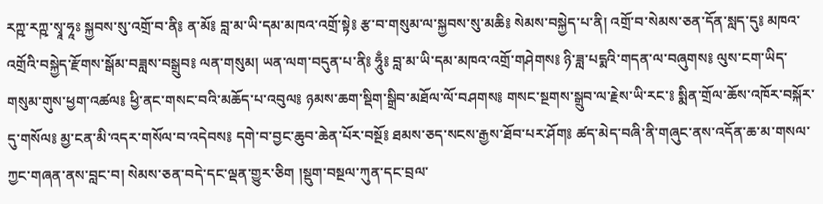རཀྵ་རཀྵ་སྭཱ་ཧཱཿ སྐྱབས་སུ་འགྲོ་བ་ནི༔ ན་མོ༔ བླ་མ་ཡི་དམ་མཁའ་འགྲོ་སྟེ༔ རྩ་བ་གསུམ་ལ་སྐྱབས་སུ་མཆི༔ སེམས་བསྐྱེད་པ་ནི། འགྲོ་བ་སེམས་ཅན་དོན་སླད་དུ༔ མཁའ་འགྲོའི་བསྐྱེད་རྫོགས་སྒོམ་བཟླས་བསྒྲུབ༔ ལན་གསུམ། ཡན་ལག་བདུན་པ་ནི༔ ཧཱུྃ༔ བླ་མ་ཡི་དམ་མཁའ་འགྲོ་གཤེགས༔ ཉི་ཟླ་པདྨའི་གདན་ལ་བཞུགས༔ ལུས་ངག་ཡིད་གསུམ་གུས་ཕྱག་འཚལ༔ ཕྱི་ནང་གསང་བའི་མཆོད་པ་འབུལ༔ ཉམས་ཆག་སྡིག་སྒྲིབ་མཐོལ་ལོ་བཤགས༔ གསང་སྔགས་སྒྲུབ་ལ་རྗེས་ཡི་རང་༔ སྨིན་གྲོལ་ཆོས་འཁོར་བསྐོར་དུ་གསོལ༔ མྱ་ངན་མི་འདར་གསོལ་བ་འདེབས༔ དགེ་བ་བྱང་ཆུབ་ཆེན་པོར་བསྔོ༔ ཐམས་ཅད་སངས་རྒྱས་ཐོབ་པར་ཤོག༔ ཚད་མེད་བཞི་ནི་གཞུང་ནས་འདོན་ཆ་མ་གསལ་ཀྱང་གཞན་ནས་བླང་བ། སེམས་ཅན་བདེ་དང་ལྡན་གྱུར་ཅིག །སྡུག་བསྔལ་ཀུན་དང་བྲལ་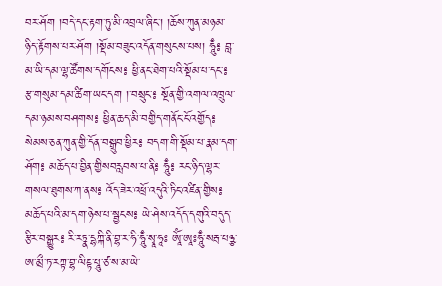བར་ཤོག །བདེ་དང་རྟག་ཏུ་མི་འབྲལ་ཞིང་། །ཆོས་ཀུན་མཉམ་ཉིད་རྟོགས་པར་ཤོག །སྡོམ་བཟུང་འདོན་གསུངས་པས། ཧཱུྃ༔ བླ་མ་ཡི་དམ་ལྷ་ཚོགས་དགོངས༔ ཕྱི་ནང་ཐེག་པའི་སྡོམ་པ་དང་༔ རྩ་གསུམ་དམ་ཚིག་ཡང་དག །་བསྲུང་༔ སྔོན་གྱི་འགལ་འཁྲུལ་དམ་ཉམས་བཤགས༔ ཕྱིན་ཆད་མི་བགྱིད་གནོང་ངོ་འགྱོད༔ སེམས་ཅན་ཀུན་གྱི་དོན་བསྒྲུབ་ཕྱིར༔ བདག་གི་སྡོམ་པ་རྣམ་དག་ཤོག༔ མཆོད་པ་བྱིན་གྱིསབརླབས་པ་ནི༔ ཧཱུྃ༔ རང་ཉིད་ལྷར་གསལ་ཐུགས་ཀ་ནས༔ འོད་ཟེར་འཕྲོ་འདུའི་ཏིང་འཛིན་གྱིས༔ མཆོད་པའི་མ་དག་ཉེས་པ་སྦྱངས༔ ཡེ་ཤེས་འདོད་དགུའི་བདུད་རྩིར་བསྒྱུར༔ རི་རཏྣ་དྷཀྐི་ནི་བྷ་ར་ཧི་ཧཱུྃ་སྭཱ་ཧཱཿ ཨཱོཾ་ཨཱཿཧཱུྃ་སརྦ་པཉྩ་ཨ་མྲྀ་ཏ་རཀྟ་བྷ་ལིངྟ་པཱུ་ཙ་ས་མ་ཡེ་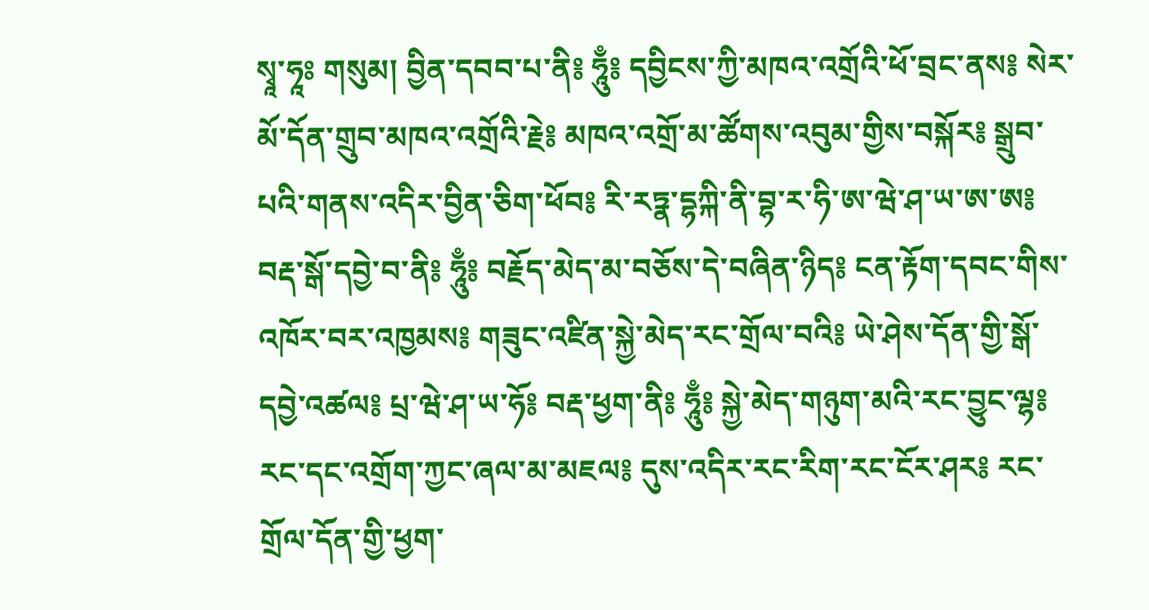སྭཱ་ཧཱཿ གསུམ། བྱིན་དབབ་པ་ནི༔ ཧཱུྃ༔ དབྱིངས་ཀྱི་མཁའ་འགྲོའི་ཕོ་བྲང་ནས༔ སེར་མོ་དོན་གྲུབ་མཁའ་འགྲོའི་རྗེ༔ མཁའ་འགྲོ་མ་ཚོགས་འབུམ་གྱིས་བསྐོར༔ སྒྲུབ་པའི་གནས་འདིར་བྱིན་ཅིག་ཕོབ༔ རི་རཏྣ་དྷཀྐི་ནི་བྷ་ར་ཧི་ཨ་ཝེ་ཤ་ཡ་ཨ་ཨ༔ བརྡ་སྒོ་དབྱེ་བ་ནི༔ ཧཱུྃ༔ བརྗོད་མེད་མ་བཅོས་དེ་བཞིན་ཉིད༔ ངན་རྟོག་དབང་གིས་འཁོར་བར་འཁྱམས༔ གཟུང་འཛིན་སྐྱེ་མེད་རང་གྲོལ་བའི༔ ཡེ་ཤེས་དོན་གྱི་སྒོ་དབྱེ་འཚལ༔ པྲ་ཝེ་ཤ་ཡ་ཧོ༔ བརྡ་ཕྱག་ནི༔ ཧཱུྃ༔ སྐྱེ་མེད་གཉུག་མའི་རང་བྱུང་ལྷ༔ རང་དང་འགྲོག་ཀྱང་ཞལ་མ་མཇལ༔ དུས་འདིར་རང་རིག་རང་ངོར་ཤར༔ རང་གྲོལ་དོན་གྱི་ཕྱག་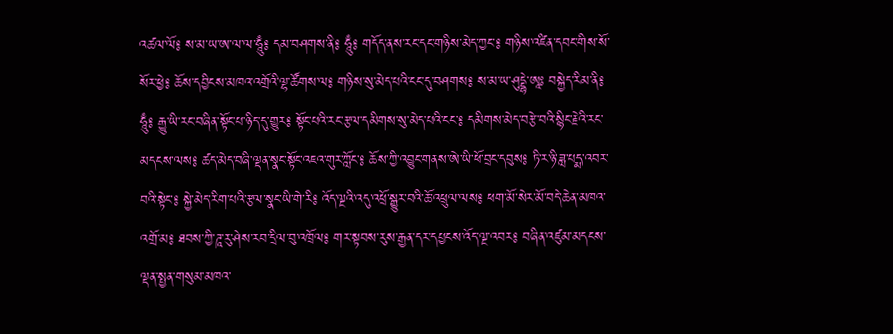འཚལ་ལོ༔ ས་མ་ཡ་ཨ་ལ་ལ་ཧཱུྃ༔ དམ་བཤགས་ནི༔ ཧཱུྃ༔ གདོད་ནས་རང་དང་གཉིས་མེད་ཀྱང་༔ གཉིས་འཛིན་དབང་གིས་སོ་སོར་ཕྱེ༔ ཆོས་དབྱིངས་མཁའ་འགྲོའི་ལྷ་ཚོགས་ལ༔ གཉིས་སུ་མེད་པའི་ངང་དུ་བཤགས༔ ས་མ་ཡ་ཤུདྡྷེ་ཨཱཿ བསྐྱེད་རིམ་ནི༔ ཧཱུྃ༔ རྒྱུ་ཡི་རང་བཞིན་སྟོང་པ་ཉིད་དུ་གྱུར༔ སྟོང་པའི་རང་རྩལ་དམིགས་སུ་མེད་པའི་ངང་༔ དམིགས་མེད་བརྩེ་བའི་སྙིང་རྗེའི་རང་མདངས་ལས༔ ཚད་མེད་བཞི་ལྡན་སྣང་སྟོང་འཇའ་གུར་ཀློང་༔ ཆོས་ཀྱི་འབྱུང་གནས་ཨེ་ཡི་ཕོ་བྲང་དབུས༔ ཏི་ར་ཉི་ཟླ་པདྨ་འབར་བའི་སྟེང་༔ སྐྱེ་མེད་རིག་པའི་རྩལ་སྣང་ཡི་གེ་རི༔ འོད་ལྔའི་འདུ་འཕྲོ་སྒྱུར་བའི་ཆོ་འཕྲུལ་ལས༔ ཕག་མོ་སེར་མོ་བདེ་ཆེན་མཁའ་འགྲོ་མ༔ ཐབས་ཀྱི་ཌཱ་རུ་ཤེས་རབ་དྲིལ་བུ་འཁྲོལ༔ གར་སྟབས་རུས་རྒྱན་དར་དཔྱངས་འོད་ལྔ་འབར༔ བཞིན་འཛུམ་མདངས་ལྡན་སྤྱན་གསུམ་མཁའ་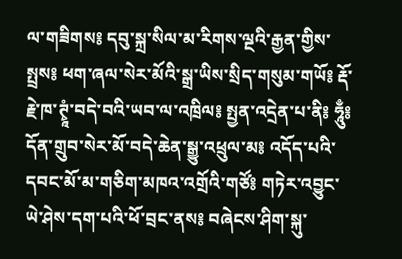ལ་གཟིགས༔ དབུ་སྐྲ་སིལ་མ་རིགས་ལྔའི་རྒྱན་གྱིས་སྤྲས༔ ཕག་ཞལ་སེར་མོའི་སྒྲ་ཡིས་སྲིད་གསུམ་གཡོ༔ རྡོ་རྗེ་ཁ་ཊྭཱཾ་བདེ་བའི་ཡབ་ལ་འཁྲིལ༔ སྤྱན་འདྲེན་པ་ནི༔ ཧཱུྃ༔ དོན་གྲུབ་སེར་མོ་བདེ་ཆེན་སྒྱུ་འཕྲུལ་མ༔ འདོད་པའི་དབང་མོ་མ་གཅིག་མཁའ་འགྲོའི་གཙོ༔ གཏེར་འབྱུང་ཡེ་ཤེས་དག་པའི་ཕོ་བྲང་ནས༔ བཞེངས་ཤིག་སྐུ་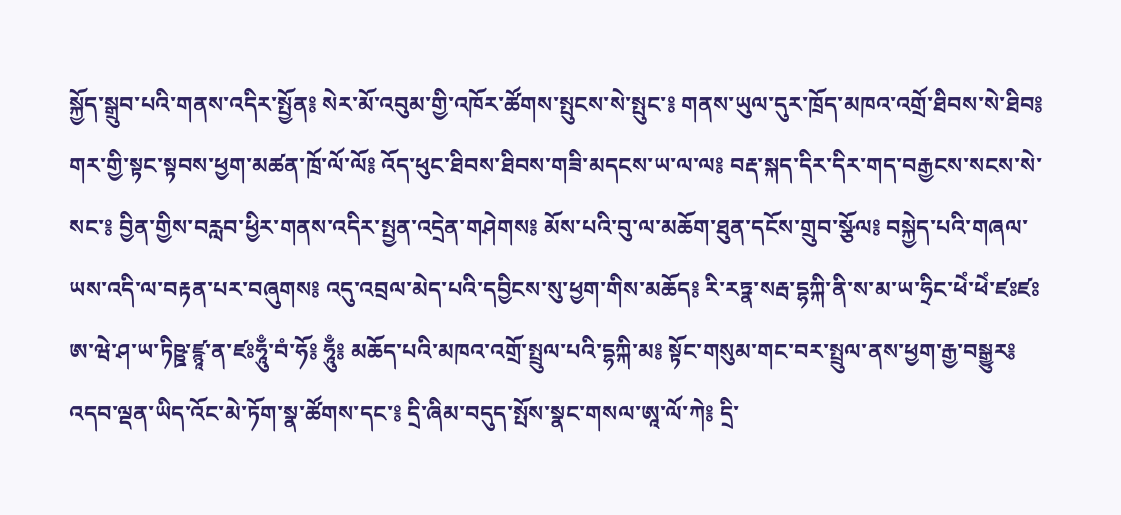སྐྱོད་སྒྲུབ་པའི་གནས་འདིར་སྤྱོན༔ སེར་མོ་འབུམ་གྱི་འཁོར་ཚོགས་སྤུངས་སེ་སྤུང་༔ གནས་ཡུལ་དུར་ཁྲོད་མཁའ་འགྲོ་ཐིབས་སེ་ཐིབ༔ གར་གྱི་སྟང་སྟབས་ཕྱག་མཚན་ཁྲོ་ལོ་ལོ༔ འོད་ཕུང་ཐིབས་ཐིབས་གཟི་མདངས་ཡ་ལ་ལ༔ བརྡ་སྐད་དིར་དིར་གད་བརྒྱངས་སངས་སེ་སང་༔ བྱིན་གྱིས་བརླབ་ཕྱིར་གནས་འདིར་སྤྱན་འདྲེན་གཤེགས༔ མོས་པའི་བུ་ལ་མཆོག་ཐུན་དངོས་གྲུབ་སྩོལ༔ བསྐྱེད་པའི་གཞལ་ཡས་འདི་ལ་བརྟན་པར་བཞུགས༔ འདུ་འབྲལ་མེད་པའི་དབྱིངས་སུ་ཕྱག་གིས་མཆོད༔ རི་རཏྣ་སརྦ་དྷཀྐི་ནི་ས་མ་ཡ་ཧྲིང་ཕེཾ་ཕེཾ་ཛཿཛཿཨ་ཝེ་ཤ་ཡ་ཏིཥྛ་ཛྙཱ་ན་ཛཿཧཱུྃ་བཾ་ཧོ༔ ཧཱུྃ༔ མཆོད་པའི་མཁའ་འགྲོ་སྤྲུལ་པའི་དྷཀྐི་མ༔ སྟོང་གསུམ་གང་བར་སྤྲུལ་ནས་ཕྱག་རྒྱ་བསྒྱུར༔ འདབ་ལྡན་ཡིད་འོང་མེ་ཏོག་སྣ་ཚོགས་དང་༔ དྲི་ཞིམ་བདུད་སྤོས་སྣང་གསལ་ཨཱ་ལོ་ཀེ༔ དྲི་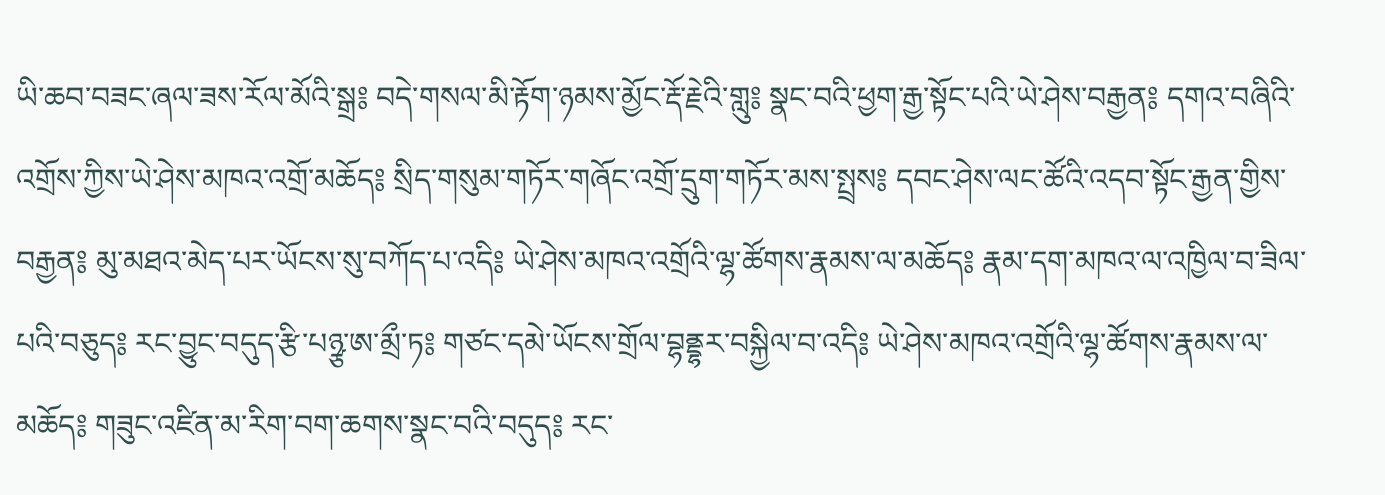ཡི་ཆབ་བཟང་ཞལ་ཟས་རོལ་མོའི་སྒྲ༔ བདེ་གསལ་མི་རྟོག་ཉམས་མྱོང་རྡོ་རྗེའི་གླུ༔ སྣང་བའི་ཕྱག་རྒྱ་སྟོང་པའི་ཡེ་ཤེས་བརྒྱན༔ དགའ་བཞིའི་འགྲོས་ཀྱིས་ཡེ་ཤེས་མཁའ་འགྲོ་མཆོད༔ སྲིད་གསུམ་གཏོར་གཞོང་འགྲོ་དྲུག་གཏོར་མས་སྤྲས༔ དབང་ཤེས་ལང་ཚོའི་འདབ་སྟོང་རྒྱན་གྱིས་བརྒྱན༔ མུ་མཐའ་མེད་པར་ཡོངས་སུ་བཀོད་པ་འདི༔ ཡེ་ཤེས་མཁའ་འགྲོའི་ལྷ་ཚོགས་རྣམས་ལ་མཆོད༔ རྣམ་དག་མཁའ་ལ་འཁྱིལ་བ་ཟིལ་པའི་བཅུད༔ རང་བྱུང་བདུད་རྩི་པཉྩ་ཨ་མྲྀ་ཏ༔ གཙང་དམེ་ཡོངས་གྲོལ་བྷནྡྷར་བསྐྱིལ་བ་འདི༔ ཡེ་ཤེས་མཁའ་འགྲོའི་ལྷ་ཚོགས་རྣམས་ལ་མཆོད༔ གཟུང་འཛིན་མ་རིག་བག་ཆགས་སྣང་བའི་བདུད༔ རང་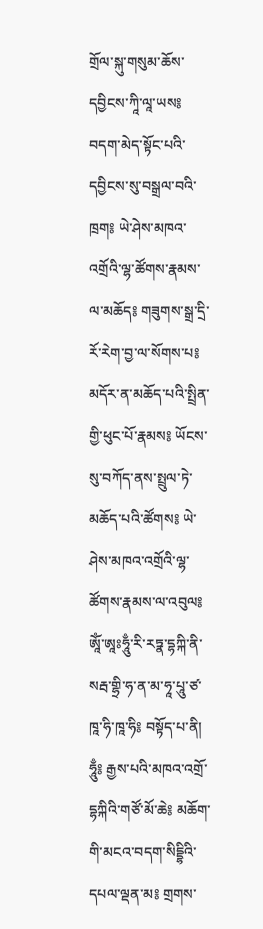གྲོལ་སྐུ་གསུམ་ཆོས་དབྱིངས་ཀཱི་ལཱ་ཡས༔ བདག་མེད་སྟོང་པའི་དབྱིངས་སུ་བསྒྲལ་བའི་ཁྲག༔ ཡེ་ཤེས་མཁའ་འགྲོའི་ལྷ་ཚོགས་རྣམས་ལ་མཆོད༔ གཟུགས་སྒྲ་དྲི་རོ་རེག་བྱ་ལ་སོགས་པ༔ མདོར་ན་མཆོད་པའི་སྤྲིན་གྱི་ཕུང་པོ་རྣམས༔ ཡོངས་སུ་བཀོད་ནས་སྤྲུལ་ཏེ་མཆོད་པའི་ཚོགས༔ ཡེ་ཤེས་མཁའ་འགྲོའི་ལྷ་ཚོགས་རྣམས་ལ་འབུལ༔ ཨཱོཾ་ཨཱཿཧཱུྃ་རི་རཏྣ་དྷཀྐི་ནི་སརྦ་གྷྲི་ཧ་ན་མ་ཧཱ་པཱུ་ཙ་ཁཱ་ཧི་ཁཱ་ཧི༔ བསྟོད་པ་ནི། ཧཱུྃ༔ རྒྱས་པའི་མཁའ་འགྲོ་དྷཀྐིའི་གཙོ་མོ་ཆེ༔ མཆོག་གི་མངའ་བདག་སིདྡྷིའི་དཔལ་ལྡན་མ༔ གྲགས་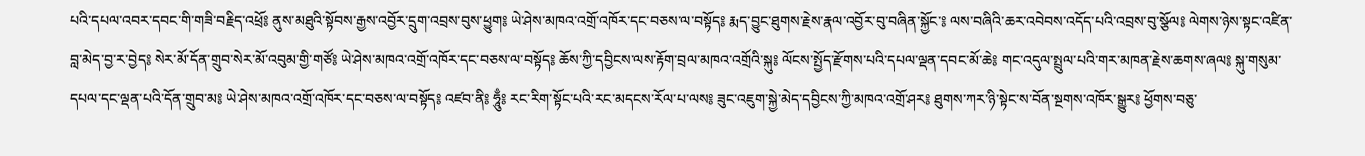པའི་དཔལ་འབར་དབང་གི་གཟི་བརྗིད་འཕྲོ༔ ནུས་མཐུའི་སྟོབས་རྒྱས་འབྱོར་དྲུག་འབྲས་བུས་ཕྱུག༔ ཡེ་ཤེས་མཁའ་འགྲོ་འཁོར་དང་བཅས་ལ་བསྟོད༔ རྨད་བྱུང་ཐུགས་རྗེས་རྣལ་འབྱོར་བུ་བཞིན་སྐྱོང་༔ ལས་བཞིའི་ཆར་འབེབས་འདོད་པའི་འབྲས་བུ་སྩོལ༔ ལེགས་ཉེས་སྟང་འཛིན་བླ་མེད་བྱ་ར་བྱེད༔ སེར་མོ་དོན་གྲུབ་སེར་མོ་འབུམ་གྱི་གཙོ༔ ཡེ་ཤེས་མཁའ་འགྲོ་འཁོར་དང་བཅས་ལ་བསྟོད༔ ཆོས་ཀྱི་དབྱིངས་ལས་རྟོག་བྲལ་མཁའ་འགྲོའི་སྐུ༔ ལོངས་སྤྱོད་རྫོགས་པའི་དཔལ་ལྡན་དབང་མོ་ཆེ༔ གང་འདུལ་སྤྲུལ་པའི་གར་མཁན་རྗེས་ཆགས་ཞལ༔ སྐུ་གསུམ་དཔལ་དང་ལྡན་པའི་དོན་གྲུབ་མ༔ ཡེ་ཤེས་མཁའ་འགྲོ་འཁོར་དང་བཅས་ལ་བསྟོད༔ འཛབ་ནི༔ ཧཱུྃ༔ རང་རིག་སྟོང་པའི་རང་མདངས་རོལ་པ་ལས༔ ཟུང་འཇུག་སྐྱེ་མེད་དབྱིངས་ཀྱི་མཁའ་འགྲོ་ཤར༔ ཐུགས་ཀར་ཉི་སྟེང་ས་བོན་སྔགས་འཁོར་སྒྱུར༔ ཕྱོགས་བཅུ་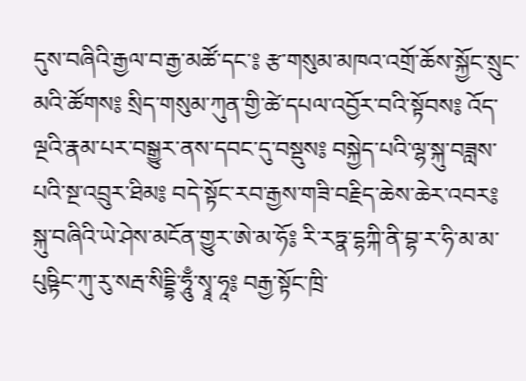དུས་བཞིའི་རྒྱལ་བ་རྒྱ་མཚོ་དང་༔ རྩ་གསུམ་མཁའ་འགྲོ་ཆོས་སྐྱོང་སྲུང་མའི་ཚོགས༔ སྲིད་གསུམ་ཀུན་གྱི་ཚེ་དཔལ་འབྱོར་བའི་སྟོབས༔ འོད་ལྔའི་རྣམ་པར་བསྒྱུར་ནས་དབང་དུ་བསྡུས༔ བསྐྱེད་པའི་ལྷ་སྐུ་བཟླས་པའི་སྔ་འབྲུར་ཐིམ༔ བདེ་སྟོང་རབ་རྒྱས་གཟི་བརྗིད་ཆེས་ཆེར་འབར༔ སྐུ་བཞིའི་ཡེ་ཤེས་མངོན་གྱུར་ཨེ་མ་ཧོ༔ རི་རཏྣ་དྷཀྐི་ནི་བྷ་ར་ཧི་མ་མ་པུཥྟིང་ཀུ་རུ་སརྦ་སིདྡྷི་ཧཱུྃ་སྭཱ་ཧཱ༔ བརྒྱ་སྟོང་ཁྲི་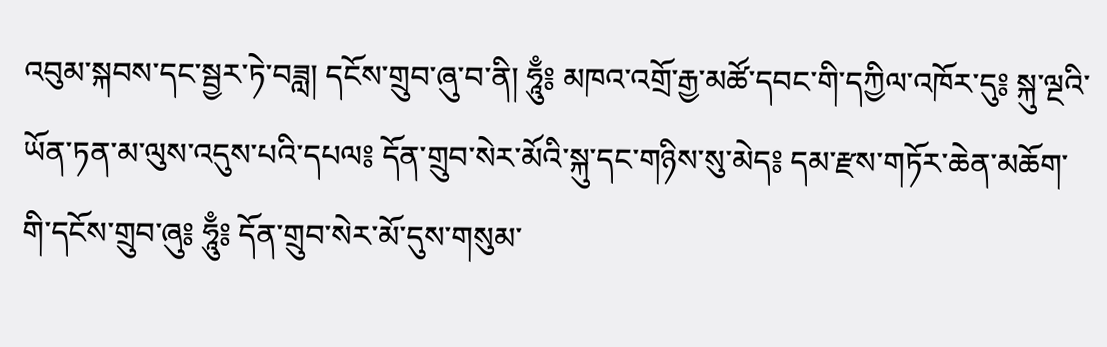འབུམ་སྐབས་དང་སྦྱར་ཏེ་བཟླ། དངོས་གྲུབ་ཞུ་བ་ནི། ཧཱུྃ༔ མཁའ་འགྲོ་རྒྱ་མཚོ་དབང་གི་དཀྱིལ་འཁོར་དུ༔ སྐུ་ལྔའི་ཡོན་ཏན་མ་ལུས་འདུས་པའི་དཔལ༔ དོན་གྲུབ་སེར་མོའི་སྐུ་དང་གཉིས་སུ་མེད༔ དམ་རྫས་གཏོར་ཆེན་མཆོག་གི་དངོས་གྲུབ་ཞུ༔ ཧཱུྃ༔ དོན་གྲུབ་སེར་མོ་དུས་གསུམ་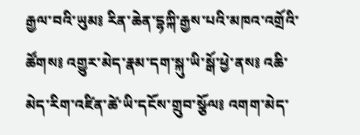རྒྱལ་བའི་ཡུམ༔ རིན་ཆེན་དྷཀྐི་རྒྱས་པའི་མཁའ་འགྲོའི་ཚོགས༔ འགྱུར་མེད་རྣམ་དག་སྐུ་ཡི་སྒོ་ཕྱེ་ནས༔ འཆི་མེད་རིག་འཛིན་ཚེ་ཡི་དངོས་གྲུབ་སྩོལ༔ འགག་མེད་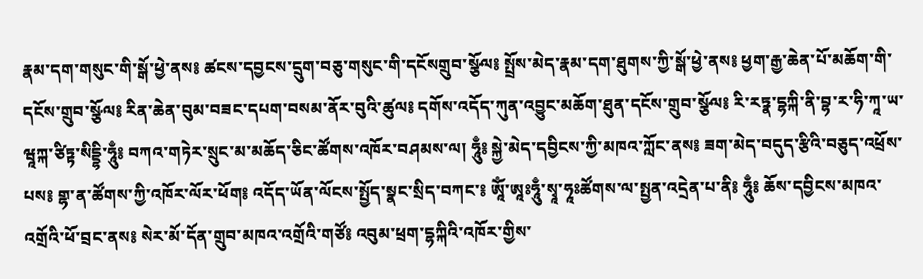རྣམ་དག་གསུང་གི་སྒོ་ཕྱེ་ནས༔ ཚངས་དབྱངས་དྲུག་བཅུ་གསུང་གི་དངོསགྲུབ་སྩོལ༔ སྤྲོས་མེད་རྣམ་དག་ཐུགས་ཀྱི་སྒོ་ཕྱེ་ནས༔ ཕྱག་རྒྱ་ཆེན་པོ་མཆོག་གི་དངོས་གྲུབ་སྩོལ༔ རིན་ཆེན་བུམ་བཟང་དཔག་བསམ་ནོར་བུའི་ཚུལ༔ དགོས་འདོད་ཀུན་འབྱུང་མཆོག་ཐུན་དངོས་གྲུབ་སྩོལ༔ རི་རཏྣ་དྷཀྐི་ནི་བྷ་ར་ཧི་ཀཱ་ཡ་ཝཱཀྐ་ཙིཏྟ་སིདྡྷི་ཧཱུྃ༔ བཀའ་གཏེར་སྲུང་མ་མཆོད་ཅིང་ཚོགས་འཁོར་བཤམས་ལ། ཧཱུྃ༔ སྐྱེ་མེད་དབྱིངས་ཀྱི་མཁའ་ཀློང་ནས༔ ཟག་མེད་བདུད་རྩིའི་བཅུད་འཕྲོས་པས༔ གྷ་ན་ཚོགས་ཀྱི་འཁོར་ལོར་ཕོག༔ འདོད་ཡོན་ལོངས་སྤྱོད་སྣང་སྲིད་བཀང་༔ ཨཱོཾ་ཨཱཿཧཱུྃ་སྭཱ་ཧཱཿཚོགས་ལ་སྤྱན་འདྲེན་པ་ནི༔ ཧཱུྃ༔ ཆོས་དབྱིངས་མཁའ་འགྲོའི་ཕོ་བྲང་ནས༔ སེར་མོ་དོན་གྲུབ་མཁའ་འགྲོའི་གཙོ༔ འབུམ་ཕྲག་དྷཀྐིའི་འཁོར་གྱིས་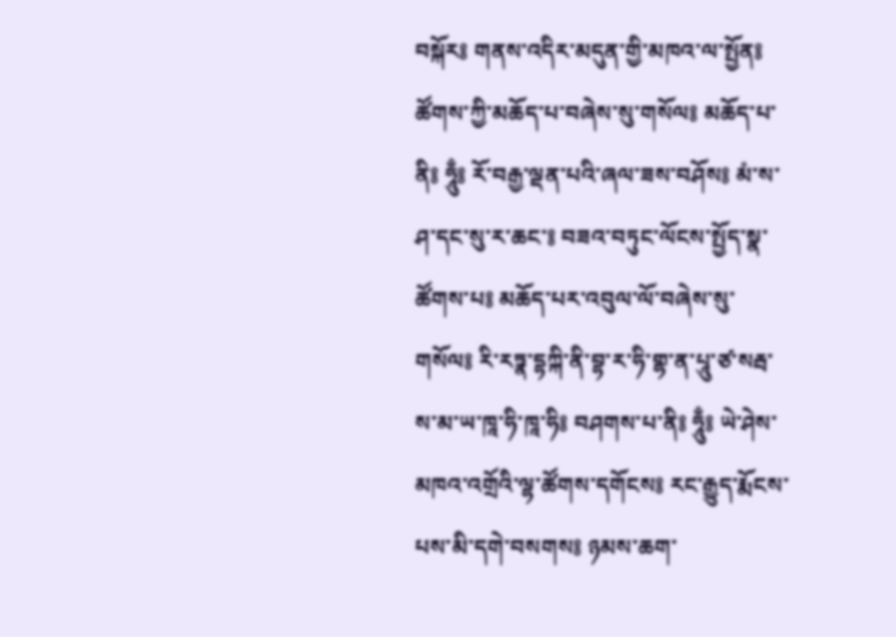བསྐོར༔ གནས་འདིར་མདུན་གྱི་མཁའ་ལ་སྤྱོན༔ ཚོགས་ཀྱི་མཆོད་པ་བཞེས་སུ་གསོལ༔ མཆོད་པ་ནི༔ ཧཱུྃ༔ རོ་བརྒྱ་ལྡན་པའི་ཞལ་ཟས་བཤོས༔ མཾ་ས་ཤ་དང་སུ་ར་ཆང་༔ བཟའ་བཏུང་ལོངས་སྤྱོད་སྣ་ཚོགས་པ༔ མཆོད་པར་འབུལ་ལོ་བཞེས་སུ་གསོལ༔ རི་རཏྣ་དྷཀྐི་ནི་བྷ་ར་ཧི་གྷ་ན་པཱུ་ཙ་སརྦ་ས་མ་ཡ་ཁཱ་ཧི་ཁཱ་ཧི༔ བཤགས་པ་ནི༔ ཧཱུྃ༔ ཡེ་ཤེས་མཁའ་འགྲོའི་ལྷ་ཚོགས་དགོངས༔ རང་རྒྱུད་རྨོངས་པས་མི་དགེ་བསགས༔ ཉམས་ཆག་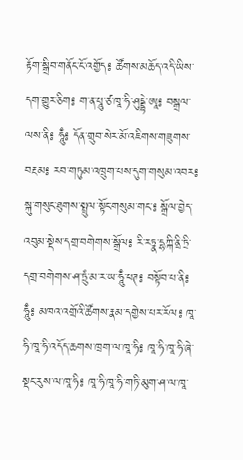རྟོག་སྒྲིབ་གནོང་ངོ་འགྱོད༔ ཚོགས་མཆོད་འདི་ཡིས་དག་གྱུར་ཅིག༔ ག་ན་པཱུ་ཙ་ཁཱ་ཧི་ཤུདྡྷེ་ཨཱ༔ བསྒྲལ་ལས་ནི༔ ཧཱུྃ༔ དོན་གྲུབ་སེར་མོ་འཇིགས་གཟུགས་བརྔམ༔ རབ་གཏུམ་འཁྲུག་པས་དུག་གསུམ་འབར༔ སྐུ་གསུང་ཐུགས་སྤྲུལ་སྟོང་གསུམ་གང་༔ སྒྲོལ་བྱེད་འབུམ་སྡེས་དགྲ་བགེགས་སྒྲོལ༔ རི་རཏྣ་དྷཀྐི་ནྲི་ཏྲི་དགྲ་བགེགས་ཤ་ཏྲུཾ་མ་ར་ཡ་ཧཱུྃ་ཕཊ༔ བསྟོབ་པ་ནི༔ ཧཱུྃ༔ མཁའ་འགྲོའི་ཚོགས་རྣམ་དགྱེས་པར་རོལ༔ ཁཱ་ཧི་ཁཱ་ཧི་འདོད་ཆགས་ཁྲག་ལ་ཁཱ་ཧི༔ ཁཱ་ཧི་ཁཱ་ཧི་ཞེ་སྡང་རུས་ལ་ཁཱ་ཧི༔ ཁཱ་ཧི་ཁཱ་ཧི་གཏི་མུག་ཤ་ལ་ཁཱ་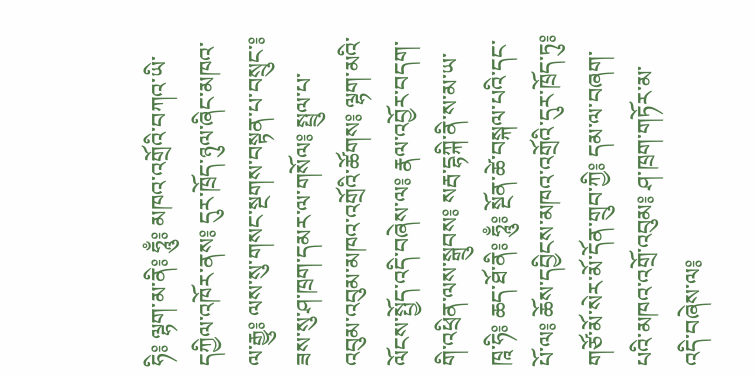ཧི༔ ལྷག་མ་ནི༔ ཧཱུྃ༔ མཁའ་འགྲོའི་བཀའ་ཡི་དཀྱིལ་འཁོར་ནས༔ དུར་ཁྲོད་ཉུལ་ཞིང་མཁའ་ལ་རྒྱུ༔ ལས་སུ་གསང་སྔགས་བསྟན་པ་བསྲུང་༔ ཟས་སུ་ཤ་ཁྲག་དམར་ལ་གསོལ༔ སྤྲུལ་པ་འབུམ་འབུམ་མཁའ་འགྲོའི་ཚོགས༔ ལྷག་མའི་ལོངས་སྤྱོད་འདི་བཞེས་ལ༔ རྣལ་འབྱོར་བདག་གི་འཕྲིན་ལས་སྒྲུབས༔ སརྦ་དྷཀྐི་ནི་ས་མ་ཡ་ཁཱ་ཧི༔ ཆད་ཐོ་ནི༔ ཧཱུྃ༔ སྔོན་ཚེ་བསྐལ་པའི་དང་པོ་ལ༔ ཆོས་དབྱིངས་མཁའ་འགྲོའི་དུར་ཁྲོད་ཏུ༔ གཙོ་མོ་སེར་མོ་དོན་གྲུབ་ཀྱི༔ དམ་ལ་བཞག་པའི་མཁའ་འགྲོ་འབུམ༔ ཤ་ཁྲག་གཏོར་མ་འདི་བཞེས་ལ༔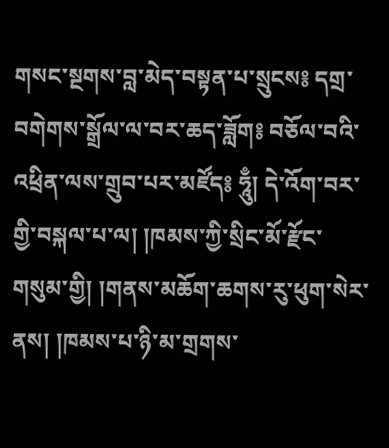གསང་སྔགས་བླ་མེད་བསྟན་པ་སྲུངས༔ དགྲ་བགེགས་སྒྲོལ་ལ་བར་ཆད་ཟློག༔ བཅོལ་བའི་འཕྲིན་ལས་གྲུབ་པར་མཛོད༔ ཧཱུྃ། དེ་འོག་བར་གྱི་བསྐལ་པ་ལ། །ཁམས་ཀྱི་སྲིང་མོ་རྫོང་གསུམ་གྱི། །གནས་མཆོག་ཆགས་རུ་ཕུག་སེར་ནས། །ཁམས་པ་ཉི་མ་གྲགས་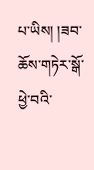པ་ཡིས། །ཟབ་ཆོས་གཏེར་སྒོ་ཕྱེ་བའི་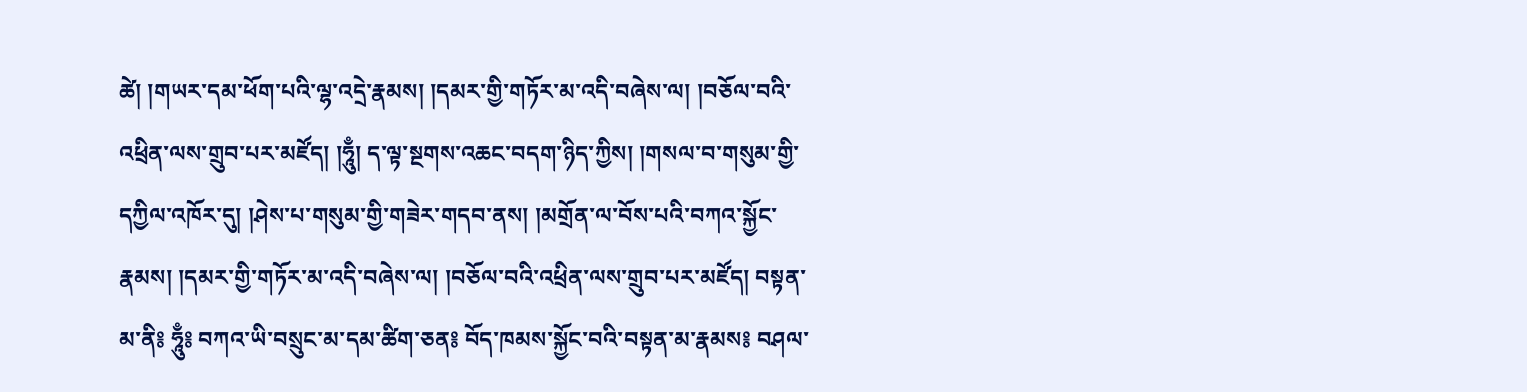ཚེ། །གཡར་དམ་ཕོག་པའི་ལྷ་འདྲེ་རྣམས། །དམར་གྱི་གཏོར་མ་འདི་བཞེས་ལ། །བཅོལ་བའི་འཕྲིན་ལས་གྲུབ་པར་མཛོད། །ཧཱུྃ། ད་ལྟ་སྔགས་འཆང་བདག་ཉིད་ཀྱིས། །གསལ་བ་གསུམ་གྱི་དཀྱིལ་འཁོར་དུ། །ཤེས་པ་གསུམ་གྱི་གཟེར་གདབ་ནས། །མགྲོན་ལ་བོས་པའི་བཀའ་སྐྱོང་རྣམས། །དམར་གྱི་གཏོར་མ་འདི་བཞེས་ལ། །བཅོལ་བའི་འཕྲིན་ལས་གྲུབ་པར་མཛོད། བསྟན་མ་ནི༔ ཧཱུྃ༔ བཀའ་ཡི་བསྲུང་མ་དམ་ཚིག་ཅན༔ བོད་ཁམས་སྐྱོང་བའི་བསྟན་མ་རྣམས༔ བཤལ་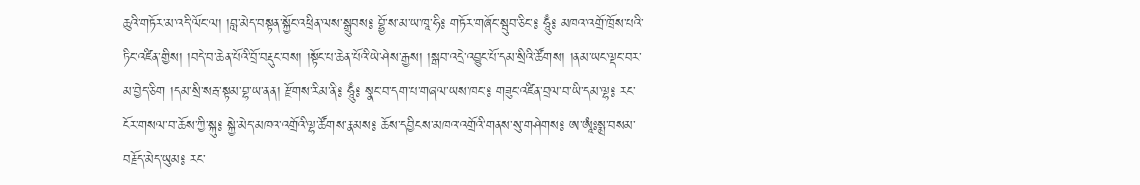ཆུའི་གཏོར་མ་འདི་ལོང་ལ། །བླ་མེད་བསྟན་སྐྱོང་འཕྲིན་ལས་སྒྲུབས༔ བྷྱོ་ས་མ་ཡ་ཁཱ་ཧི༔ གཏོར་གཞོང་སྦུབ་ཅིང་༔ ཧཱུྃ༔ མཁའ་འགྲོ་ཁྲོས་པའི་ཏིང་འཛིན་གྱིས། །བདེ་བ་ཆེན་པོའི་བྲོ་བརྡུང་བས། །སྟོང་པ་ཆེན་པོའི་ཡེ་ཤེས་རྒྱས། །སྒབ་འདྲེ་འབྱུང་པོ་དམ་སྲིའི་ཚོགས། །ནམ་ཡང་ལྡང་བར་མ་བྱེད་ཅིག །དམ་སྲི་སརྦ་སྟམ་བྷ་ཡ་ནན། རྫོགས་རིམ་ནི༔ ཧཱུྃ༔ སྣང་བ་དག་པ་གཞལ་ཡས་ཁང་༔ གཟུང་འཛིན་བྲལ་བ་ཡི་དམ་ལྷ༔ རང་ངོར་གསལ་བ་ཆོས་ཀྱི་སྐུ༔ སྐྱེ་མེད་མཁའ་འགྲོའི་ལྷ་ཚོགས་རྣམས༔ ཆོས་དབྱིངས་མཁའ་འགྲོའི་གནས་སུ་གཤེགས༔ ཨ་ཨཱཾཿསྨྲ་བསམ་བརྗོད་མེད་ཡུམ༔ རང་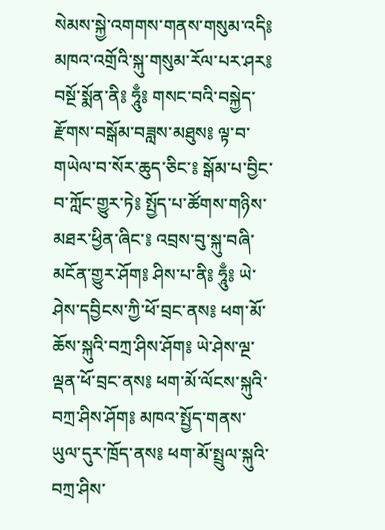སེམས་སྐྱེ་འགགས་གནས་གསུམ་འདི༔ མཁའ་འགྲོའི་སྐུ་གསུམ་རོལ་པར་ཤར༔ བསྔོ་སྨོན་ནི༔ ཧཱུྃ༔ གསང་བའི་བསྐྱེད་རྫོགས་བསྒོམ་བཟླས་མཐུས༔ ལྟ་བ་གཡེལ་བ་སོར་ཆུད་ཅིང་༔ སྒོམ་པ་བྱིང་བ་ཀློང་གྱུར་ཏེ༔ སྤྱོད་པ་ཚོགས་གཉིས་མཐར་ཕྱིན་ཞིང་༔ འབྲས་བུ་སྐུ་བཞི་མངོན་གྱུར་ཤོག༔ ཤིས་པ་ནི༔ ཧཱུྃ༔ ཡེ་ཤེས་དབྱིངས་ཀྱི་ཕོ་བྲང་ནས༔ ཕག་མོ་ཆོས་སྐུའི་བཀྲ་ཤིས་ཤོག༔ ཡེ་ཤེས་ལྔ་ལྡན་ཕོ་བྲང་ནས༔ ཕག་མོ་ལོངས་སྐུའི་བཀྲ་ཤིས་ཤོག༔ མཁའ་སྤྱོད་གནས་ཡུལ་དུར་ཁྲོད་ནས༔ ཕག་མོ་སྤྲུལ་སྐུའི་བཀྲ་ཤིས་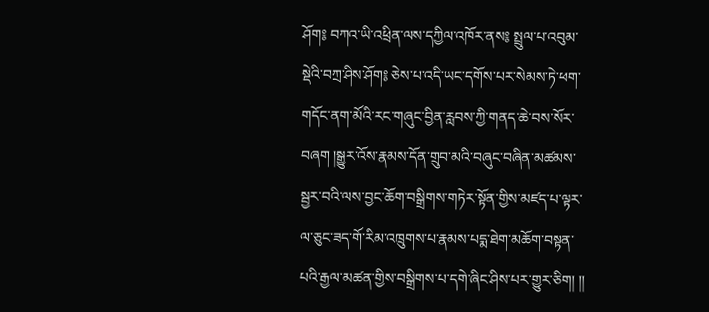ཤོག༔ བཀའ་ཡི་འཕྲིན་ལས་དཀྱིལ་འཁོར་ནས༔ སྤྲུལ་པ་འབུམ་སྡེའི་བཀྲ་ཤིས་ཤོག༔ ཅེས་པ་འདི་ཡང་དགོས་པར་སེམས་ཏེ་ཕག་གདོང་ནག་མོའི་རང་གཞུང་བྱིན་རླབས་ཀྱི་གནད་ཆེ་བས་སོར་བཞག །སྒྱུར་འོས་རྣམས་དོན་གྲུབ་མའི་བཞུང་བཞིན་མཚམས་སྦྱར་བའི་ལས་བྱང་ཆོག་བསྒྲིགས་གཏེར་སྟོན་གྱིས་མཛད་པ་ལྟར་ལ་ཅུང་ཟད་གོ་རིམ་འཁྲུགས་པ་རྣམས་པདྨ་ཐེག་མཆོག་བསྟན་པའི་རྒྱལ་མཚན་གྱིས་བསྒྲིགས་པ་དགེ་ཞིང་ཤིས་པར་གྱུར་ཅིག། །།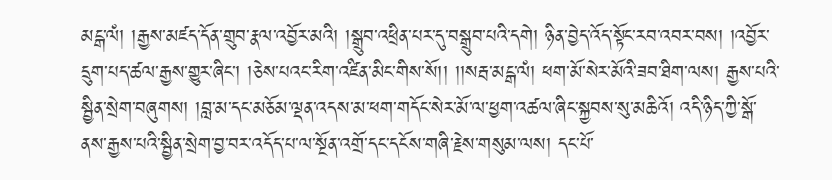མངྒ་ལཾ། །རྒྱས་མཛད་དོན་གྲུབ་རྣལ་འབྱོར་མའི། །སྒྲུབ་འཕྲིན་པར་དུ་བསྒྲུབ་པའི་དགེ། ཉིན་བྱེད་འོད་སྟོང་རབ་འབར་བས། །འབྱོར་དྲུག་པད་ཚལ་རྒྱས་གྱུར་ཞིང་། །ཅེས་པའང་རིག་འཛིན་མིང་གིས་སོ།། །།སརྦ་མངྒ་ལཾ། ཕག་མོ་སེར་མོའི་ཟབ་ཐིག་ལས། རྒྱས་པའི་སྦྱིན་སྲེག་བཞུགས། །བླ་མ་དང་མཅོམ་ལྡན་འདས་མ་ཕག་གདོང་སེར་མོ་ལ་ཕྱག་འཚལ་ཞིང་སྐྱབས་སུ་མཆིའོ། འདི་ཉིད་ཀྱི་སྒོ་ནས་རྒྱས་པའི་སྦྱིན་སྲེག་བྱ་བར་འདོད་པ་ལ་སྔོན་འགྲོ་དང་དངོས་གཞི་རྗེས་གསུམ་ལས། དང་པོ་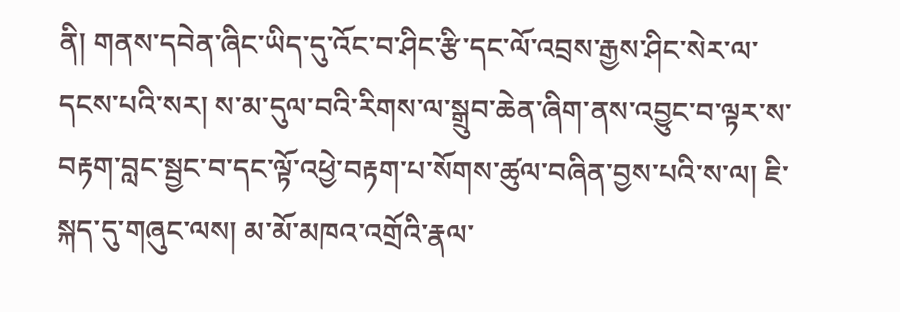ནི། གནས་དབེན་ཞིང་ཡིད་དུ་འོང་བ་ཤིང་རྩི་དང་ལོ་འབྲས་རྒྱས་ཤིང་སེར་ལ་དངས་པའི་སར། ས་མ་དུལ་བའི་རིགས་ལ་སྒྲུབ་ཆེན་ཞིག་ནས་འབྱུང་བ་ལྟར་ས་བརྟག་བླང་སྦྱང་བ་དང་ལྟོ་འཕྱེ་བརྟག་པ་སོགས་ཚུལ་བཞིན་བྱས་པའི་ས་ལ། ཇི་སྐད་དུ་གཞུང་ལས། མ་མོ་མཁའ་འགྲོའི་རྣལ་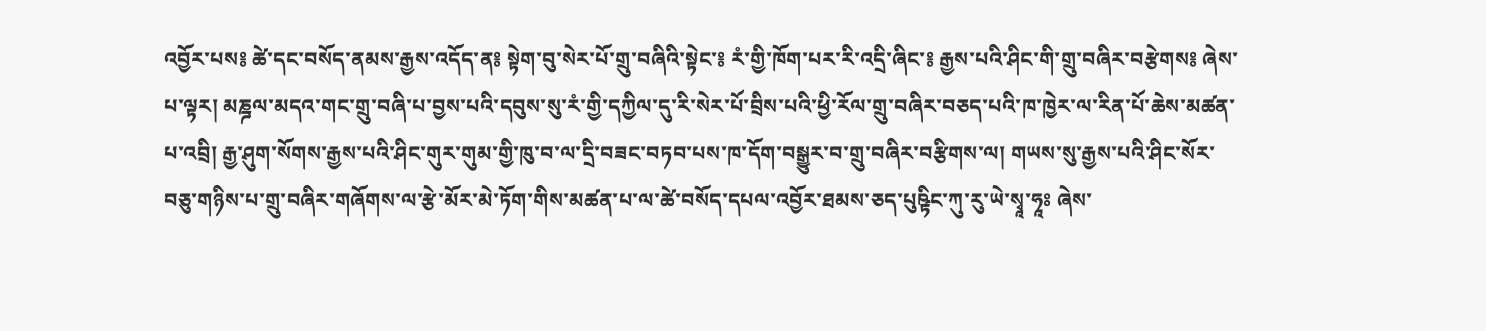འབྱོར་པས༔ ཚེ་དང་བསོད་ནམས་རྒྱས་འདོད་ན༔ སྟེག་བུ་སེར་པོ་གྲུ་བཞིའི་སྟེང་༔ རཾ་གྱི་ཁོག་པར་རི་འདྲི་ཞིང་༔ རྒྱས་པའི་ཤིང་གི་གྲུ་བཞིར་བརྩེགས༔ ཞེས་པ་ལྟར། མཎྜལ་མདའ་གང་གྲུ་བཞི་པ་བྱས་པའི་དབུས་སུ་རཾ་གྱི་དཀྱིལ་དུ་རི་སེར་པོ་བྲིས་པའི་ཕྱི་རོལ་གྲུ་བཞིར་བཅད་པའི་ཁ་ཁྱེར་ལ་རིན་པོ་ཆེས་མཚན་པ་འབྲི། རྒྱ་ཤུག་སོགས་རྒྱས་པའི་ཤིང་གུར་གུམ་གྱི་ཁུ་བ་ལ་དྲི་བཟང་བཏབ་པས་ཁ་དོག་བསྒྱུར་བ་གྲུ་བཞིར་བརྩིགས་ལ། གཡས་སུ་རྒྱས་པའི་ཤིང་སོར་བཅུ་གཉིས་པ་གྲུ་བཞིར་གཞོགས་ལ་རྩེ་མོར་མེ་ཏོག་གིས་མཚན་པ་ལ་ཚེ་བསོད་དཔལ་འབྱོར་ཐམས་ཅད་པུཥྟིང་ཀུ་རུ་ཡེ་སྭཱ་ཧཱཿ ཞེས་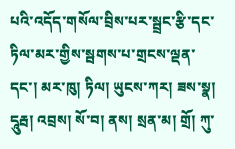པའི་འདོད་གསོལ་བྲིས་པར་སྦྲང་རྩི་དང་ཏིལ་མར་གྱིས་སྦགས་པ་གྲངས་ལྡན་དང་། མར་ཁུ། ཏིལ། ཡུངས་ཀར། ཟས་སྣ། དཱུརྦ། འབྲས། སོ་བ། ནས། སྲན་མ། གྲོ། ཀུ་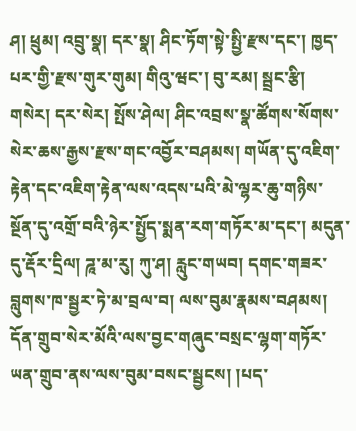ཤ། ཕྲུམ། འབྲུ་སྣ། དར་སྣ། ཤིང་ཏོག་སྟེ་སྤྱི་རྫས་དང་། ཁྱད་པར་གྱི་རྫས་གུར་གུམ། གིའུ་ཝང་། བུ་རམ། སྦྲང་རྩི། གསེར། དར་སེར། སྤོས་ཤེལ། ཤིང་འབྲས་སྣ་ཚོགས་སོགས་སེར་ཆས་རྒྱས་རྫས་གང་འབྱོར་བཤམས། གཡོན་དུ་འཇིག་རྟེན་དང་འཇིག་རྟེན་ལས་འདས་པའི་མེ་ལྷར་ཆུ་གཉིས་སྔོན་དུ་འགྲོ་བའི་ཉེར་སྤྱོད་སྨན་རག་གཏོར་མ་དང་། མདུན་དུ་རྡོར་དྲིལ། ཌཱ་མ་རུ། ཀུ་ཤ། རླུང་གཡབ། དགང་གཟར་བླུགས་ཁ་སྦྱར་ཏེ་མ་བྲལ་བ། ལས་བུམ་རྣམས་བཤམས། དོན་གྲུབ་སེར་མོའི་ལས་བྱང་གཞུང་བསྲང་ལྷག་གཏོར་ཡན་གྲུབ་ནས་ལས་བུམ་བསང་སྦྱངས། །པད་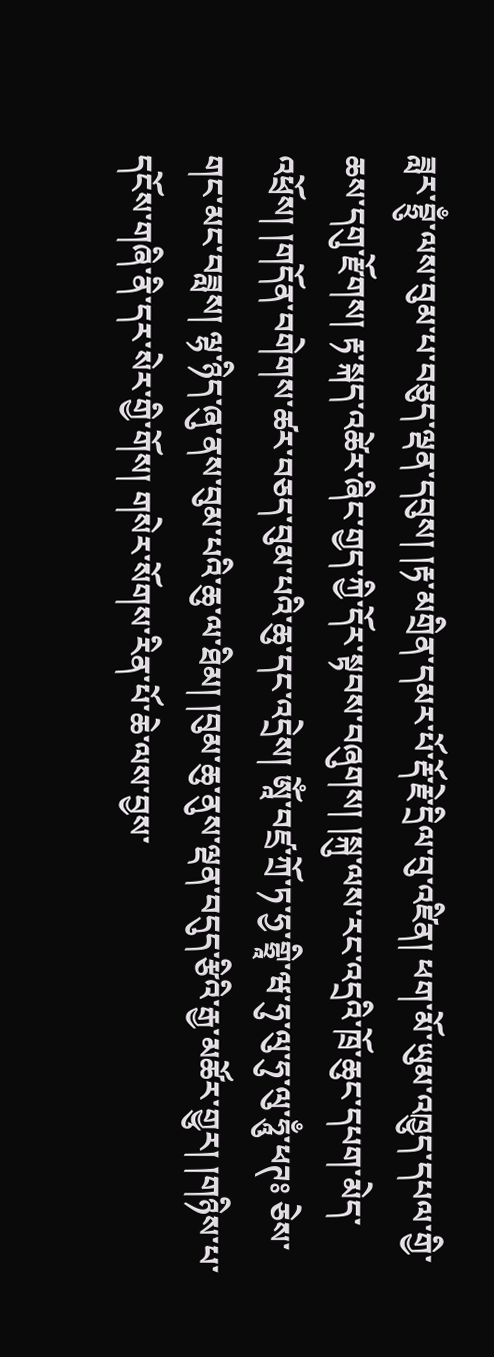ཟླར་བྷྲུྃ་ལས་བུམ་པ་བཅུད་ལྡན་དབུས། །རྟ་མགྲིན་དམར་པོ་རྡོ་རྗེ་དྲིལ་བུ་འཛིན། ཕག་མོ་ཡུམ་འཁྱུད་དཔལ་གྱི་ཆས་དགུ་རྫོགས། རྟ་སྐད་འཚེར་ཞིང་གྱད་ཀྱི་དོར་སྟབས་བཞུགས། །སྐུ་ལས་རང་འདྲའི་ཁྲོ་ཆུང་དཔག་མེད་འཕྲོས། །གདོན་བགེགས་ཚར་བཅད་བུམ་པའི་ཆུ་དང་འདྲེས། ཨཱོཾ་བཛྲ་ཀྲོ་ཏ་ཧྱ་གྷྲཱི་ཝ་ཧུ་ལུ་ཧུ་ལུ་ཧཱུྃ་ཕཊཿ ཅེས་གང་མང་བཟླས། ལྷ་ཉིད་ཞུ་ནས་བུམ་པའི་ཆུ་ལ་ཐིམ། །བུམ་ཆུ་ནུས་ལྡན་བདུད་རྩིའི་རྒྱ་མཚོར་གྱུར། །གཉིས་པ་དངོས་གཞི་ནི་དར་སེར་གྱི་གོས། གསེར་སོགས་རིན་པོ་ཆེ་ལས་བྱས་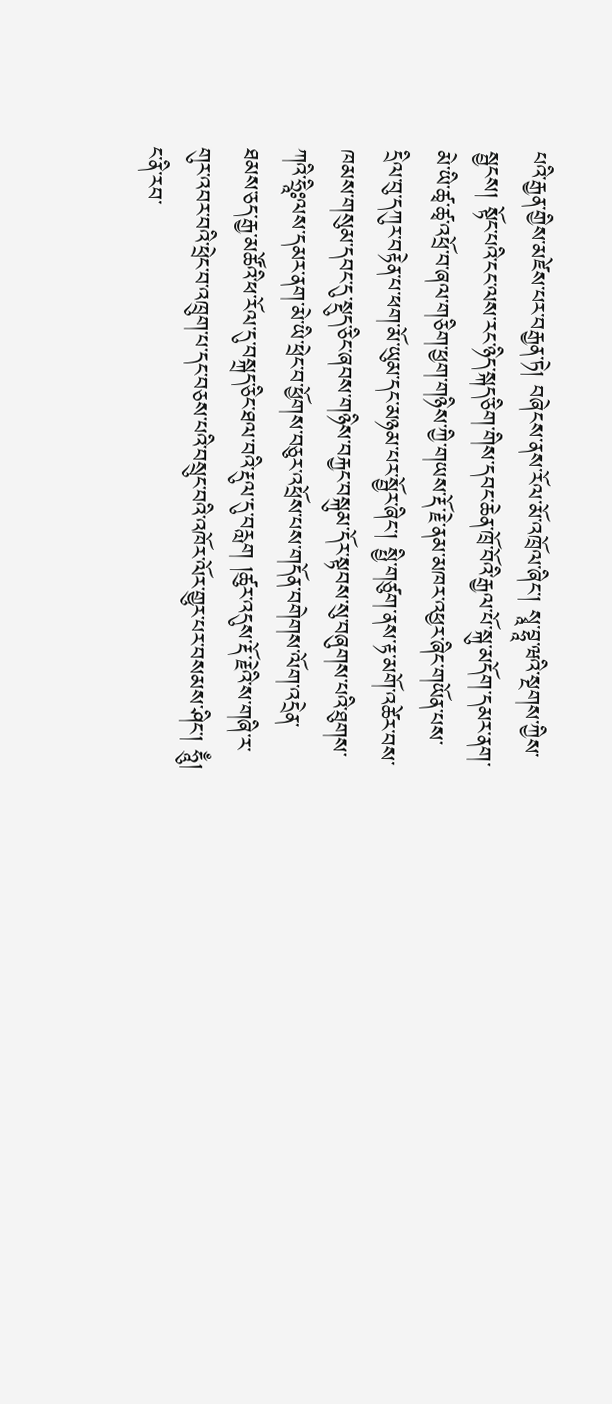པའི་རྒྱན་གྱིས་མཛེས་པར་བརྒྱན་ཏེ། བཞེངས་ནས་རོལ་མོ་འཁྲོལ་ཞིང་། སྭཱ་བྷཱ་ཝའི་སྔགས་ཀྱིས་སྦྱངས། སྟོང་པའི་ངང་ལས་རང་ཉིད་སྐད་ཅིག་གིས་དབང་ཆེན་ཁྲོ་བོའི་རྒྱལ་པོ་སྐུ་མདོག་དམར་ནག་མེ་ཡི་ཚྭ་ཚྭ་འཕྲོ་བ་ཞལ་གཅིག་ཕྱག་གཉིས་ཀྱི་གཡས་རྡོ་རྗེ་ནམ་མཁར་འཕྱར་ཞིང་གཡོན་པས་དྲིལ་བུ་དཀུར་བརྟེན་པ་ཕག་མོ་ཡུམ་དང་མཉམ་པར་སྦྱོར་ཞིང་། སྤྱི་གཙུག་ནས་རྟ་མགོ་འཚེར་བས་ཁམས་གསུམ་དབང་དུ་སྡུད་ཅིང་ཞབས་གཉིས་བརྐྱང་བསྐུམ་དོར་སྟབས་སུ་བཞུགས་པའི་ཐུགས་ཀའི་ཧྲཱིཿལས་དམར་ནག་མེ་ཡི་ཕྲེང་བ་ཕྱོགས་བཅུར་འཕྲོས་པས་གདོན་བགེགས་ལོག་འདྲེན་ཐམས་ཅད་རྒྱ་མཚོའི་ཕ་རོལ་དུ་བསྐྲད་ཅིང་ཐལ་བའི་རྡུལ་དུ་བརླག །ཚུར་འདུས་རྡོ་རྗེའི་ས་གཞི་ར་གུར་འབར་བའི་ཕྲེང་བ་འཁྲུག་པ་དང་བཅས་པའི་བསྲུང་བའི་འཁོར་ལོར་གྱུར་པར་བསམས་ཤིང་། ཧཱུྃ། ང་ནི་རབ་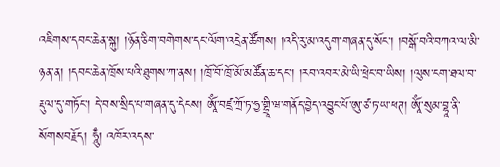འཇིགས་དབང་ཆེན་སྐུ། །ཉོན་ཅིག་བགེགས་དང་ལོག་འདྲེན་ཚོགས། །འདི་རུ་མ་འདུག་གཞན་དུ་སོང་། །བསྒོ་བའི་བཀའ་ལ་མི་ཉན་ན། །དབང་ཆེན་ཁྲོས་པའི་ཐུགས་ཀ་ནས། །ཁྲོ་བོ་ཁྲོ་མོ་མཚོན་ཆ་དང་། །རབ་འབར་མེ་ཡི་ཕྲེང་བ་ཡིས། །ལུས་ངག་ཐལ་བ་རྡུལ་དུ་གཏོང་། དེ་བས་སྲིད་པ་གཞན་དུ་དེངས། ཨཱོཾ་བཛྲ་ཀྲོ་ཏ་ཧྱ་གྷྲཱི་ཝ་གནོད་བྱེད་འབྱུང་པོ་ཨུ་ཙ་ཏ་ཡ་ཕཊ། ཨཱོཾ་སུམ་བྷཱ་ནི་སོགསབརྗོད། ཧཱུྃ། འཁོར་འདས་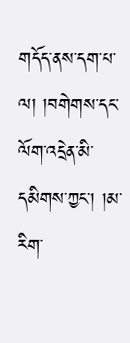གདོད་ནས་དག་པ་ལ། །བགེགས་དང་ལོག་འདྲེན་མི་དམིགས་ཀྱང་། །མ་རིག་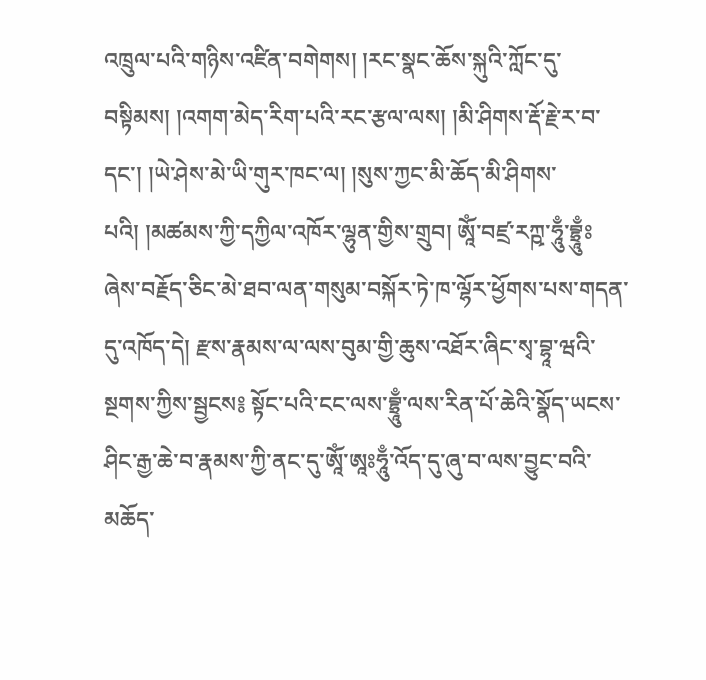འཁྲུལ་པའི་གཉིས་འཛིན་བགེགས། །རང་སྣང་ཆོས་སྐུའི་ཀློང་དུ་བསྟིམས། །འགག་མེད་རིག་པའི་རང་རྩལ་ལས། །མི་ཤིགས་རྡོ་རྗེ་ར་བ་དང་། །ཡེ་ཤེས་མེ་ཡི་གུར་ཁང་ལ། །སུས་ཀྱང་མི་ཆོད་མི་ཤིགས་པའི། །མཚམས་ཀྱི་དཀྱིལ་འཁོར་ལྷུན་གྱིས་གྲུབ། ཨཱོཾ་བཛྲ་རཀྵ་ཧཱུྃ་བྷྲཱུྃཿ ཞེས་བརྗོད་ཅིང་མེ་ཐབ་ལན་གསུམ་བསྐོར་ཏེ་ཁ་ལྷོར་ཕྱོགས་པས་གདན་དུ་འཁོད་དེ། རྫས་རྣམས་ལ་ལས་བུམ་གྱི་ཆུས་འཐོར་ཞིང་སྭ་བྷཱ་ཝའི་སྔགས་ཀྱིས་སྦྱངས༔ སྟོང་པའི་ངང་ལས་བྷྲཱུྃ་ལས་རིན་པོ་ཆེའི་སྣོད་ཡངས་ཤིང་རྒྱ་ཆེ་བ་རྣམས་ཀྱི་ནང་དུ་ཨཱོཾ་ཨཱཿཧཱུྃ་འོད་དུ་ཞུ་བ་ལས་བྱུང་བའི་མཆོད་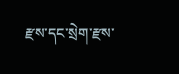རྫས་དང་སྲེག་རྫས་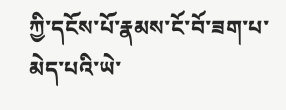ཀྱི་དངོས་པོ་རྣམས་ངོ་བོ་ཟག་པ་མེད་པའི་ཡེ་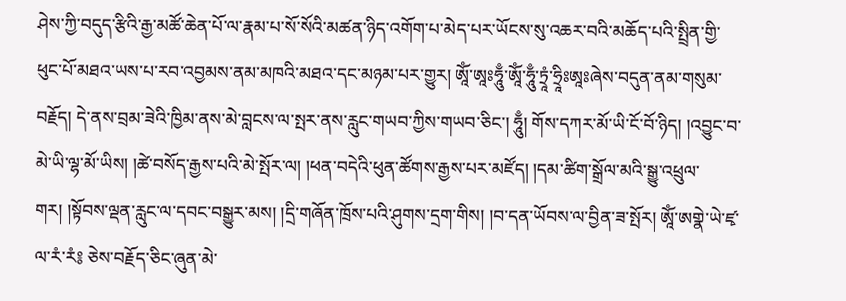ཤེས་ཀྱི་བདུད་རྩིའི་རྒྱ་མཚོ་ཆེན་པོ་ལ་རྣམ་པ་སོ་སོའི་མཚན་ཉིད་འགོག་པ་མེད་པར་ཡོངས་སུ་འཆར་བའི་མཆོད་པའི་སྤྲིན་གྱི་ཕུང་པོ་མཐའ་ཡས་པ་རབ་འབྱམས་ནམ་མཁའི་མཐའ་དང་མཉམ་པར་གྱུར། ཨཱོཾ་ཨཱཿཧཱུྃ་ཨཱོཾ་ཧཱུྃ་ཏྲཱཾ་ཧྲཱིཿཨཱཿཞེས་བདུན་ནམ་གསུམ་བརྗོད། དེ་ནས་བྲམ་ཟེའི་ཁྱིམ་ནས་མེ་བླངས་ལ་སྤར་ནས་རླུང་གཡབ་ཀྱིས་གཡབ་ཅིང་། ཧཱུྃ། གོས་དཀར་མོ་ཡི་ངོ་བོ་ཉིད། །འབྱུང་བ་མེ་ཡི་ལྷ་མོ་ཡིས། །ཚེ་བསོད་རྒྱས་པའི་མེ་སྤོར་ལ། །ཕན་བདེའི་ཕུན་ཚོགས་རྒྱས་པར་མཛོད། །དམ་ཚིག་སྒྲོལ་མའི་སྒྱུ་འཕྲུལ་གར། །སྟོབས་ལྡན་རླུང་ལ་དབང་བསྒྱུར་མས། །དྲི་གཞོན་ཁྲོས་པའི་ཤུགས་དྲག་གིས། །བ་དན་ཡོབས་ལ་བྱིན་ཟ་སྤོར། ཨཱོཾ་ཨགྣེ་ཡེ་ཛྭ་ལ་རཾ་རཾ༔ ཅེས་བརྗོད་ཅིང་ཞུན་མེ་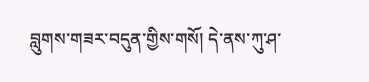བླུགས་གཟར་བདུན་གྱིས་གསོ། དེ་ནས་ཀུ་ཤ་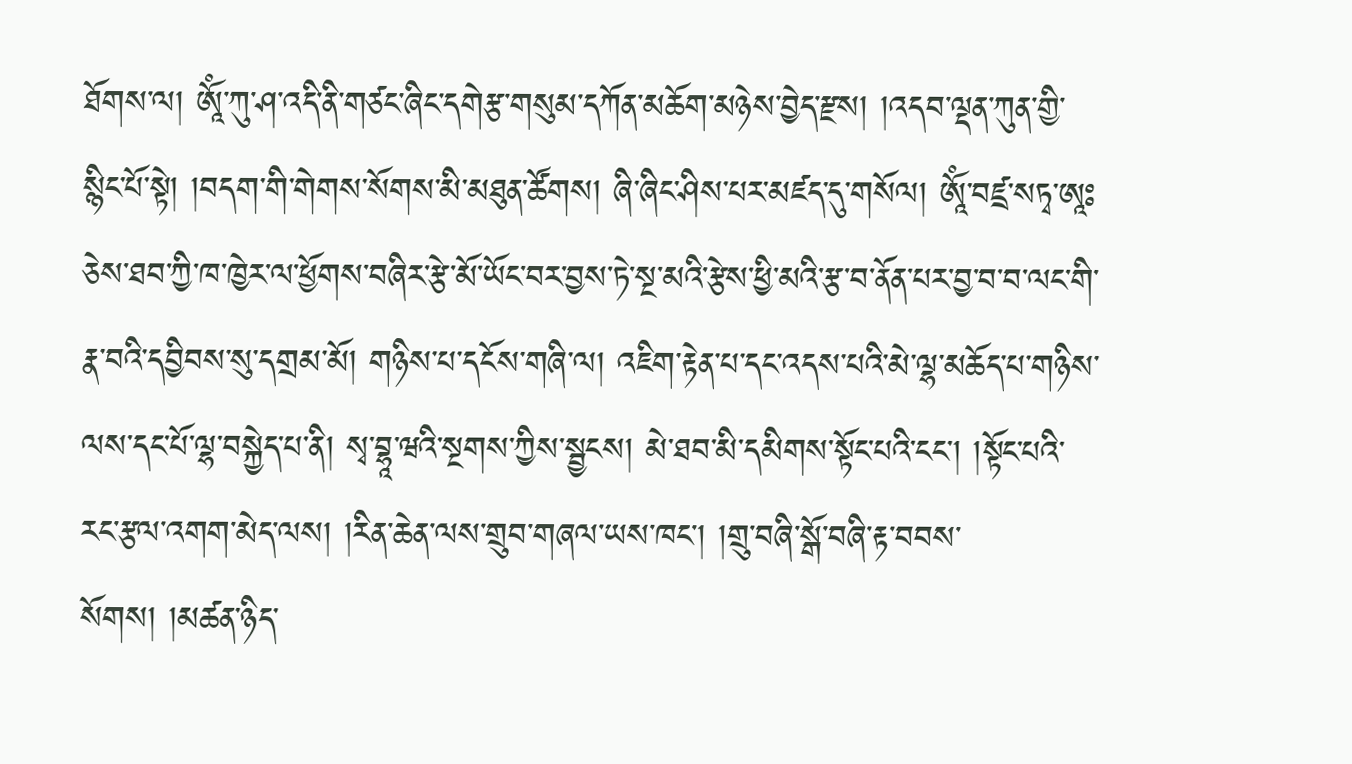ཐོགས་ལ། ཨཱོཾ་ཀུ་ཤ་འདི་ནི་གཙང་ཞིང་དགེརྩ་གསུམ་དཀོན་མཆོག་མཉེས་བྱེད་རྫས། །འདབ་ལྡན་ཀུན་གྱི་སྙིང་པོ་སྟེ། །བདག་གི་གེགས་སོགས་མི་མཐུན་ཚོགས། ཞི་ཞིང་ཤིས་པར་མཛད་དུ་གསོལ། ཨཱོཾ་བཛྲ་སཏྭ་ཨཱཿ ཅེས་ཐབ་ཀྱི་ཁ་ཁྱེར་ལ་ཕྱོགས་བཞིར་རྩེ་མོ་ཡོང་བར་བྱས་ཏེ་སྔ་མའི་རྩེས་ཕྱི་མའི་རྩ་བ་ནོན་པར་བྱ་བ་བ་ལང་གི་རྣ་བའི་དབྱིབས་སུ་དགྲམ་མོ། གཉིས་པ་དངོས་གཞི་ལ། འཇིག་རྟེན་པ་དང་འདས་པའི་མེ་ལྷ་མཆོད་པ་གཉིས་ལས་དང་པོ་ལྷ་བསྐྱེད་པ་ནི། སྭ་བྷཱ་ཝའི་སྔགས་ཀྱིས་སྦྱངས། མེ་ཐབ་མི་དམིགས་སྟོང་པའི་ངང་། །སྟོང་པའི་རང་རྩལ་འགག་མེད་ལས། །རིན་ཆེན་ལས་གྲུབ་གཞལ་ཡས་ཁང་། །གྲུ་བཞི་སྒོ་བཞི་རྟ་བབས་སོགས། །མཚན་ཉིད་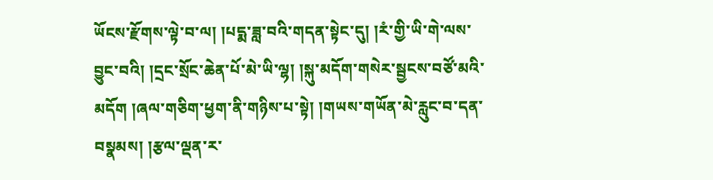ཡོངས་རྫོགས་ལྟེ་བ་ལ། །པདྨ་ཟླ་བའི་གདན་སྟེང་དུ། །རཾ་གྱི་ཡི་གེ་ལས་བྱུང་བའི། །དྲང་སྲོང་ཆེན་པོ་མེ་ཡི་ལྷ། །སྐུ་མདོག་གསེར་སྦྱངས་བཙོ་མའི་མདོག །ཞལ་གཅིག་ཕྱག་ནི་གཉིས་པ་སྟེ། །གཡས་གཡོན་མེ་རླུང་བ་དན་བསྣམས། །རྩལ་ལྡན་ར་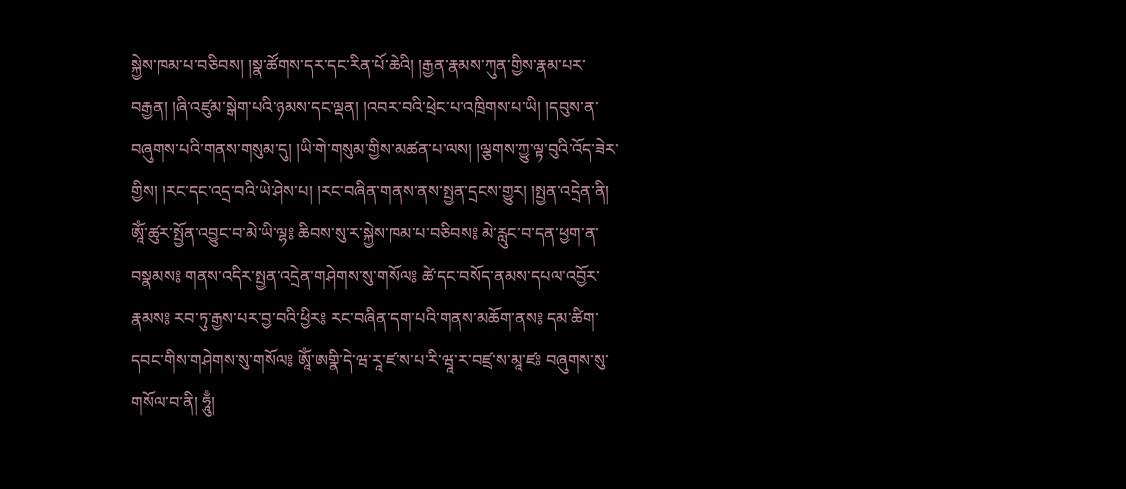སྐྱེས་ཁམ་པ་བཅིབས། །སྣ་ཚོགས་དར་དང་རིན་པོ་ཆེའི། །རྒྱན་རྣམས་ཀུན་གྱིས་རྣམ་པར་བརྒྱན། །ཞི་འཛུམ་སྒེག་པའི་ཉམས་དང་ལྡན། །འབར་བའི་ཕྲེང་པ་འཁྲིགས་པ་ཡི། །དབུས་ན་བཞུགས་པའི་གནས་གསུམ་དུ། །ཡི་གེ་གསུམ་གྱིས་མཚན་པ་ལས། །ལྕགས་ཀྱུ་ལྟ་བུའི་འོད་ཟེར་གྱིས། །རང་དང་འདྲ་བའི་ཡེ་ཤེས་པ། །རང་བཞིན་གནས་ནས་སྤྱན་དྲངས་གྱུར། །སྤྱན་འདྲེན་ནི། ཨཱོཾ་ཚུར་སྤྱོན་འབྱུང་བ་མེ་ཡི་ལྷ༔ ཆིབས་སུ་ར་སྐྱེས་ཁམ་པ་བཅིབས༔ མེ་རླུང་བ་དན་ཕྱག་ན་བསྣམས༔ གནས་འདིར་སྤྱན་འདྲེན་གཤེགས་སུ་གསོལ༔ ཚེ་དང་བསོད་ནམས་དཔལ་འབྱོར་རྣམས༔ རབ་ཏུ་རྒྱས་པར་བྱ་བའི་ཕྱིར༔ རང་བཞིན་དག་པའི་གནས་མཆོག་ནས༔ དམ་ཚིག་དབང་གིས་གཤེགས་སུ་གསོལ༔ ཨཱོཾ་ཨགྣི་དེ་ཝ་རཱ་ཛ་ས་པ་རི་ཝཱ་ར་བཛྲ་ས་མཱ་ཛཿ བཞུགས་སུ་གསོལ་བ་ནི། ཧཱུྃ།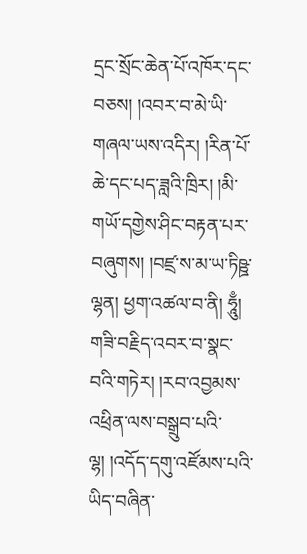དྲང་སྲོང་ཆེན་པོ་འཁོར་དང་བཅས། །འབར་བ་མེ་ཡི་གཞལ་ཡས་འདིར། །རིན་པོ་ཆེ་དང་པད་ཟླའི་ཁྲིར། །མི་གཡོ་དགྱེས་ཤིང་བརྟན་པར་བཞུགས། །བཛྲ་ས་མ་ཡ་ཏིཥྛ་ལྷན། ཕྱག་འཚལ་བ་ནི། ཧཱུྃ། གཟི་བརྗིད་འབར་བ་སྣང་བའི་གཏེར། །རབ་འབྱམས་འཕྲིན་ལས་བསྒྲུབ་པའི་ལྷ། །འདོད་དགུ་འཛོམས་པའི་ཡིད་བཞིན་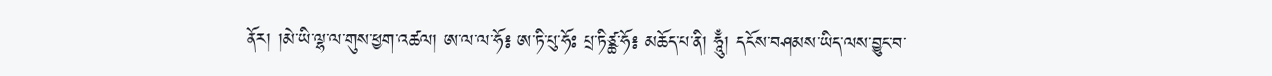ནོར། །མེ་ཡི་ལྷ་ལ་གུས་ཕྱག་འཚལ། ཨ་ལ་ལ་ཧོ༔ ཨ་ཏི་པུ་ཧོཿ པྲ་ཏིཙྪ་ཧོ༔ མཆོད་པ་ནི། ཧཱུྃ། དངོས་བཤམས་ཡིད་ལས་བྱུང་བ་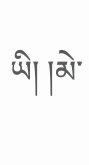ཡི། །མེ་